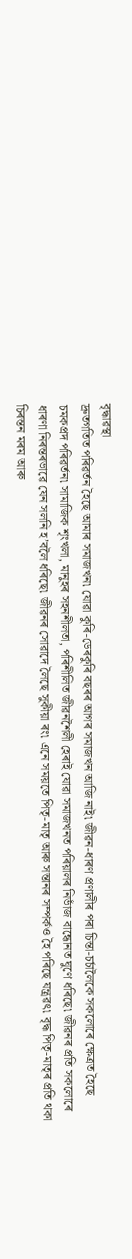বৃদ্ধাৱস্থা
দ্ৰুতগতিত পৰিৱৰ্তন হৈছে আমাৰ সমাজখন৷ যোৱা কুৰি-ডেৰকুৰি বছৰৰ আগৰ সমাজখন আজি নাই৷ জীৱন-ধাৰণ প্ৰণালীৰ পৰা চিন্তা-চৰ্চালৈকে সকলোৰে ক্ষেত্ৰত হৈছে চমকপ্ৰদ পৰিৱৰ্তন৷ সামাজিক শৃংখলা, মানুহৰ সহনশীলতা, পৰিশীলিত জীৱনশৈলী হেৰাই যোৱা সমাজখনত পৰিয়ালৰ নিভাঁজ বান্ধোনত ঘুণে ধৰিছে৷ জীৱনৰ প্ৰতি সকলোৰে ধাৰণা নিৰন্তৰভাৱে যেন সলনি হ’বলৈ ধৰিছে৷ জীৱনৰ সোৱাদে লৈছে সুকীয়া ৰং৷ এনে সময়তে পিতৃ-মাতৃ আৰু সন্তানৰ সম্পৰ্কও হৈ পৰিছে যন্ত্ৰৱৎ৷ বৃদ্ধ পিতৃ-মাতৃৰ প্ৰতি থকা চিৰন্তন মৰম আৰু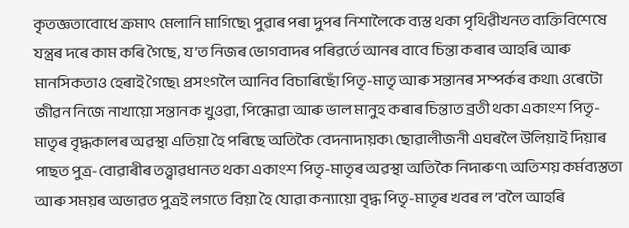কৃতজ্ঞতাবোধে ক্ৰমাৎ মেলানি মাগিছে৷ পুৱাৰ পৰা দুপৰ নিশালৈকে ব্যস্ত থকা পৃথিৱীখনত ব্যক্তিবিশেষে যন্ত্ৰৰ দৰে কাম কৰি গৈছে, য’ত নিজৰ ভোগবাদৰ পৰিৱৰ্তে আনৰ বাবে চিন্তা কৰাৰ আহৰি আৰু মানসিকতাও হেৰাই গৈছে৷ প্ৰসংগলৈ আনিব বিচাৰিছোঁ পিতৃ-মাতৃ আৰু সন্তানৰ সম্পৰ্কৰ কথা৷ ওৰেটো জীৱন নিজে নাখায়ো সন্তানক খুওৱা, পিন্ধোৱা আৰু ভাল মানুহ কৰাৰ চিন্তাত ব্ৰতী থকা একাংশ পিতৃ-মাতৃৰ বৃদ্ধকালৰ অৱস্থা এতিয়া হৈ পৰিছে অতিকৈ বেদনাদায়ক৷ ছোৱালীজনী এঘৰলৈ উলিয়াই দিয়াৰ পাছত পুত্ৰ-বোৱাৰীৰ তত্ত্বাৱধানত থকা একাংশ পিতৃ-মাতৃৰ অৱস্থা অতিকৈ নিদাৰুণ৷ অতিশয় কৰ্মব্যস্ততা আৰু সময়ৰ অভাৱত পুত্ৰই লগতে বিয়া হৈ যোৱা কন্যায়ো বৃদ্ধ পিতৃ-মাতৃৰ খবৰ ল’বলৈ আহৰি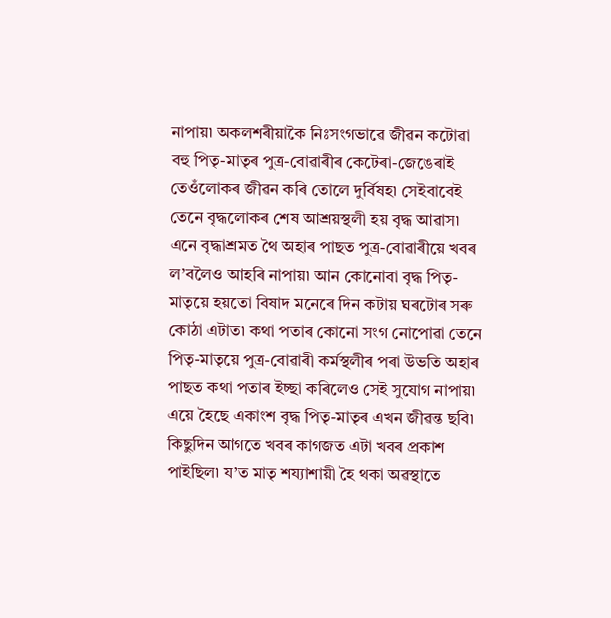নাপায়৷ অকলশৰীয়াকৈ নিঃসংগভাৱে জীৱন কটোৱা বহু পিতৃ-মাতৃৰ পুত্ৰ-বোৱাৰীৰ কেটেৰা-জেঙেৰাই তেওঁলোকৰ জীৱন কৰি তোলে দুৰ্বিষহ৷ সেইবাবেই তেনে বৃদ্ধলোকৰ শেষ আশ্ৰয়স্থলী হয় বৃদ্ধ আৱাস৷ এনে বৃদ্ধাশ্ৰমত থৈ অহাৰ পাছত পুত্ৰ-বোৱাৰীয়ে খবৰ ল’বলৈও আহৰি নাপায়৷ আন কোনোবা বৃদ্ধ পিতৃ-মাতৃয়ে হয়তো বিষাদ মনেৰে দিন কটায় ঘৰটোৰ সৰু কোঠা এটাত৷ কথা পতাৰ কোনো সংগ নোপোৱা তেনে পিতৃ-মাতৃয়ে পুত্ৰ-বোৱাৰী কৰ্মস্থলীৰ পৰা উভতি অহাৰ পাছত কথা পতাৰ ইচ্ছা কৰিলেও সেই সুযোগ নাপায়৷ এয়ে হৈছে একাংশ বৃদ্ধ পিতৃ-মাতৃৰ এখন জীৱন্ত ছবি৷ কিছুদিন আগতে খবৰ কাগজত এটা খবৰ প্ৰকাশ পাইছিল৷ য’ত মাতৃ শয্যাশায়ী হৈ থকা অৱস্থাতে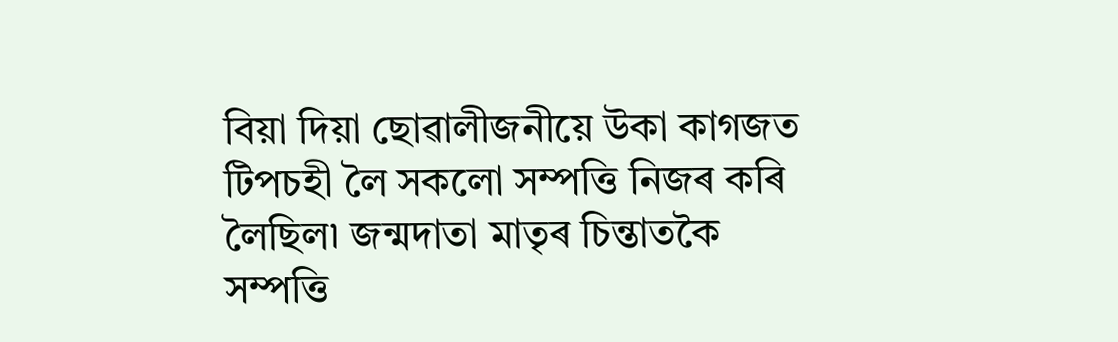বিয়া দিয়া ছোৱালীজনীয়ে উকা কাগজত টিপচহী লৈ সকলো সম্পত্তি নিজৰ কৰি লৈছিল৷ জন্মদাতা মাতৃৰ চিন্তাতকৈ সম্পত্তি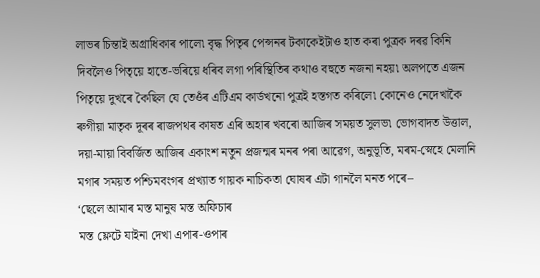লাভৰ চিন্তাই অগ্ৰাধিকাৰ পালে৷ বৃদ্ধ পিতৃৰ পেন্সনৰ টকাকেইটাও হাত কৰা পুত্ৰক দৰৱ কিনি দিবলৈও পিতৃয়ে হাতে-ভৰিয়ে ধৰিব লগা পৰিস্থিতিৰ কথাও বহুতে নজনা নহয়৷ অলপতে এজন পিতৃয়ে দুখৰে কৈছিল যে তেওঁৰ এটিএম কাৰ্ডখনো পুত্ৰই হস্তগত কৰিলে৷ কোনেও নেদেখাকৈ ৰুগীয়া মাতৃক দূৰৰ ৰাজপথৰ কাষত এৰি অহাৰ খবৰো আজিৰ সময়ত সুলভ৷ ভোগবাদত উত্তাল, দয়া-মায়া বিবৰ্জিত আজিৰ একাংশ নতুন প্ৰজন্মৰ মনৰ পৰা আৱেগ, অনুভূতি, মৰম-স্নেহে মেলানি মগাৰ সময়ত পশ্চিমবংগৰ প্ৰখ্যাত গায়ক নাচিকতা ঘোষৰ এটা গানলৈ মনত পৰে–
‘ছেলে আমাৰ মস্ত মানুষ মস্ত অফিচাৰ
মস্ত ফ্লেটে যাইনা দেখা এপাৰ-ওপাৰ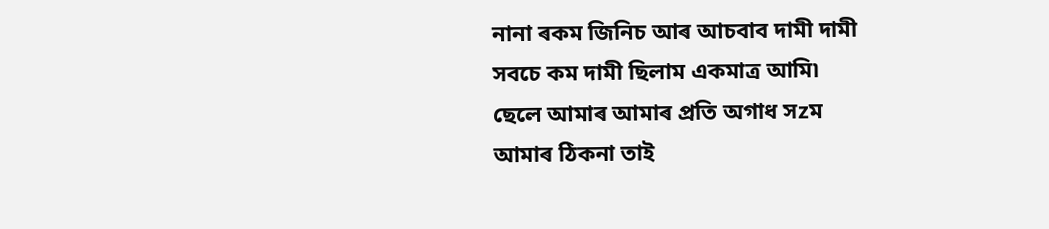নানা ৰকম জিনিচ আৰ আচবাব দামী দামী
সবচে কম দামী ছিলাম একমাত্ৰ আমি৷
ছেলে আমাৰ আমাৰ প্ৰতি অগাধ সzম
আমাৰ ঠিকনা তাই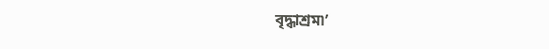বৃদ্ধাশ্ৰম৷’